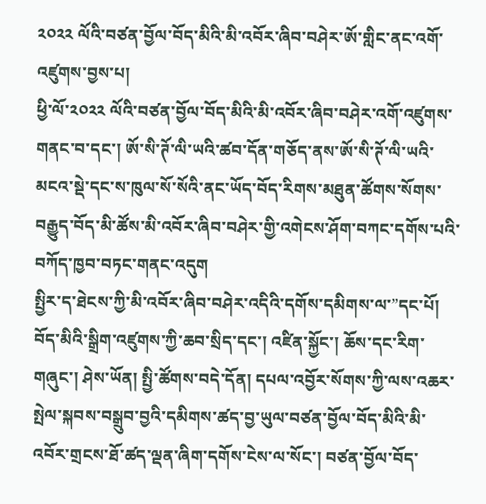༢༠༢༢ ལོའི་བཙན་བྱོལ་བོད་མིའི་མི་འབོར་ཞིབ་བཤེར་ཨོ་གླིང་ནང་འགོ་འཛུགས་བྱས་པ།
ཕྱི་ལོ་༢༠༢༢ ལོའི་བཙན་བྱོལ་བོད་མིའི་མི་འབོར་ཞིབ་བཤེར་འགོ་འཛུགས་གནང་བ་དང་། ཨོ་སི་ཊོ་ལི་ཡའི་ཚབ་དོན་གཅོད་ནས་ཨོ་སི་ཊོ་ལི་ཡའི་མངའ་སྡེ་དང་ས་ཁུལ་སོ་སོའི་ནང་ཡོད་བོད་རིགས་མཐུན་ཚོགས་སོགས་བརྒྱུད་བོད་མི་ཚོས་མི་འབོར་ཞིབ་བཤེར་གྱི་འགེངས་ཤོག་བཀང་དགོས་པའི་བཀོད་ཁྱབ་བཏང་གནང་འདུག
སྤྱིར་ད་ཐེངས་ཀྱི་མི་འབོར་ཞིབ་བཤེར་འདིའི་དགོས་དམིགས་ལ་”དང་པོ། བོད་མིའི་སྒྲིག་འཛུགས་ཀྱི་ཆབ་སྲིད་དང་། འཛིན་སྐྱོང་། ཆོས་དང་རིག་གཞུང་། ཤེས་ཡོན། སྤྱི་ཚོགས་བདེ་དོན། དཔལ་འབྱོར་སོགས་ཀྱི་ལས་འཆར་སྤེལ་སྐབས་བསྒྲུབ་བྱའི་དམིགས་ཚད་བྱ་ཡུལ་བཙན་བྱོལ་བོད་མིའི་མི་འབོར་གྲངས་ཐོ་ཚད་ལྡན་ཞིག་དགོས་ངེས་ལ་སོང་། བཙན་བྱོལ་བོད་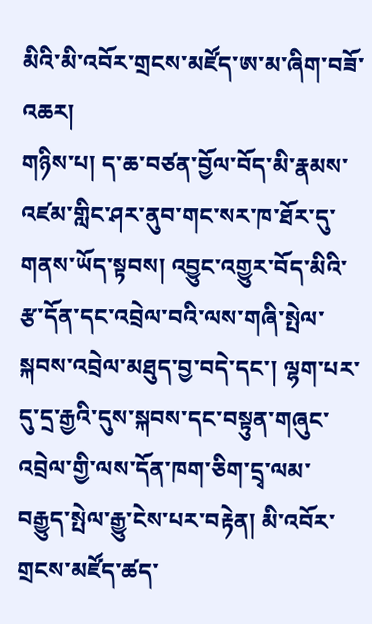མིའི་མི་འབོར་གྲངས་མཛོད་ཨ་མ་ཞིག་བཟོ་འཆར།
གཉིས་པ། ད་ཆ་བཙན་བྱོལ་བོད་མི་རྣམས་འཛམ་གླིང་ཤར་ནུབ་གང་སར་ཁ་ཐོར་དུ་གནས་ཡོད་སྟབས། འབྱུང་འགྱུར་བོད་མིའི་རྩ་དོན་དང་འབྲེལ་བའི་ལས་གཞི་སྤེལ་སྐབས་འབྲེལ་མཐུད་བྱ་བདེ་དང་། ལྷག་པར་དུ་དྲ་རྒྱའི་དུས་སྐབས་དང་བསྟུན་གཞུང་འབྲེལ་གྱི་ལས་དོན་ཁག་ཅིག་དྲྭ་ལམ་བརྒྱུད་སྤེལ་རྒྱུ་ངེས་པར་བརྟེན། མི་འབོར་གྲངས་མཛོད་ཚད་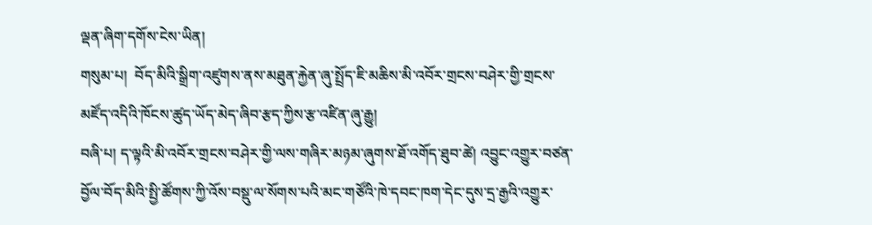ལྡན་ཞིག་དགོས་ངེས་ཡིན།
གསུམ་པ།  བོད་མིའི་སྒྲིག་འཛུགས་ནས་མཐུན་རྐྱེན་ཞུ་སྤྲོད་ཇི་མཆིས་མི་འབོར་གྲངས་བཤེར་གྱི་གྲངས་མཛོད་འདིའི་ཁོངས་ཚུད་ཡོད་མེད་ཞིབ་རྩད་ཀྱིས་རྩ་འཛིན་ཞུ་རྒྱུ།
བཞི་པ། ད་ལྟའི་མི་འབོར་གྲངས་བཤེར་གྱི་ལས་གཞིར་མཉམ་ཞུགས་ཐོ་འགོད་ཐུབ་ཚེ། འབྱུང་འགྱུར་བཙན་བྱོལ་བོད་མིའི་སྤྱི་ཚོགས་ཀྱི་འོས་བསྡུ་ལ་སོགས་པའི་མང་གཙོའི་ཁེ་དབང་ཁག་དེང་དུས་དྲ་རྒྱའི་འགྱུར་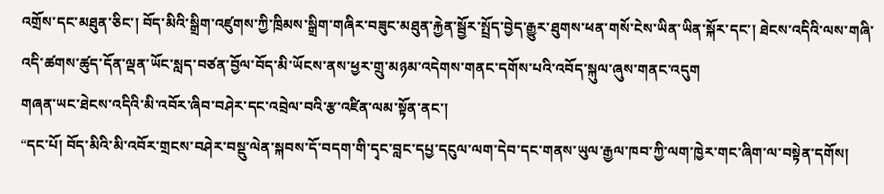འགྲོས་དང་མཐུན་ཅིང་། བོད་མིའི་སྒྲིག་འཛུགས་ཀྱི་ཁྲིམས་སྒྲིག་གཞིར་བཟུང་མཐུན་རྐྱེན་སྦྱོར་སྤྲོད་བྱེད་རྒྱུར་ཐུགས་ཕན་གསོ་ངེས་ཡིན་ཡིན་སྐོར་དང་། ཐེངས་འདིའི་ལས་གཞི་འདི་ཚགས་ཚུད་དོན་ལྡན་ཡོང་སླད་བཙན་བྱོལ་བོད་མི་ཡོངས་ནས་ཕྱར་གྲུ་མཉམ་འདེགས་གནང་དགོས་པའི་འབོད་སྐུལ་ཞུས་གནང་འདུག
གཞན་ཡང་ཐེངས་འདིའི་མི་འབོར་ཞིབ་བཤེར་དང་འབྲེལ་བའི་རྩ་འཛིན་ལམ་སྟོན་ནང་།
“དང་པོ། བོད་མིའི་མི་འབོར་གྲངས་བཤེར་བསྡུ་ལེན་སྐབས་དོ་བདག་གི་དྭང་བླང་དཔྱ་དངུལ་ལག་དེབ་དང་གནས་ཡུལ་རྒྱལ་ཁབ་ཀྱི་ལག་ཁྱེར་གང་ཞིག་ལ་བསྟེན་དགོས།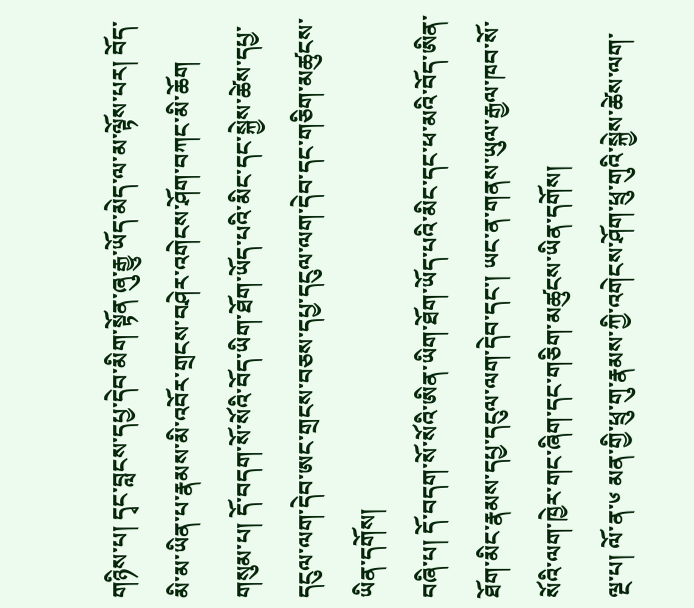གཉིས་པ། དྭང་བླངས་དཔྱ་དེབ་མིག་སྟོན་ཞུ་རྒྱུ་ཡོད་མེད་ལ་མ་ལྟོས་པར། བོད་མི་མ་ཡིན་པ་རྣམས་མི་འབོར་གྲངས་བཤེར་འགེངས་ཤོག་བཀང་མི་ཆོག
གསུམ་པ། དོ་བདག་སོ་སོའི་བོད་ཡིག་ཐོག་ཡོད་པའི་མིང་དང་སྐྱེས་ཚེས་དཔྱ་དངུལ་ལག་དེབ་ཨང་གྲངས་བཅས་དཔྱ་དངུལ་ལག་དེབ་དང་གཅིག་མཚུངས་ཡིན་དགོས།
བཞི་པ། དོ་བདག་སོ་སོའི་ཨིན་ཡིག་ཐོག་ཡོད་པའི་མིང་དང་ཕ་མའི་བོད་ཨིན་ཐོག་མིང་རྣམས་དཔྱ་དངུལ་ལག་དེབ་དང་། ཡང་ན་གནས་ཡུལ་རྒྱལ་ཁབ་སོ་སོའི་ལག་ཁྱེར་གང་ཞིག་དང་གཅིག་མཚུངས་ཡིན་དགོས།
ལྔ་པ། ལོ་ན་༦ མན་གྱི་ཕྲུ་གུ་རྣམས་ཀྱི་འགེངས་ཤོག་ཕྲུ་གུའི་སྐྱེས་ཚེས་ལག་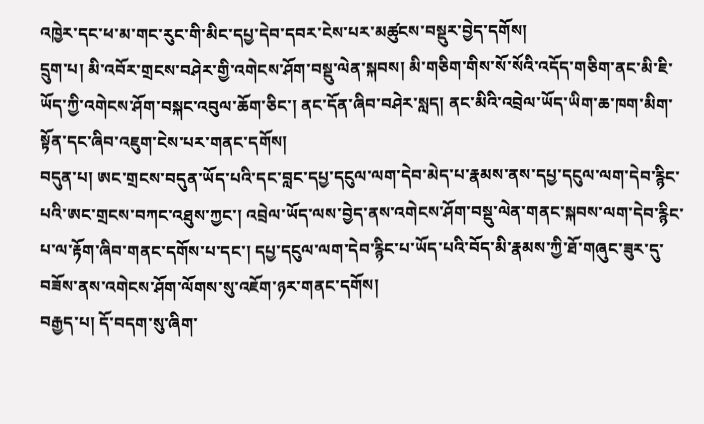འཁྱེར་དང་ཕ་མ་གང་རུང་གི་མིང་དཔྱ་དེབ་དབར་ངེས་པར་མཚུངས་བསྡུར་བྱེད་དགོས།
དྲུག་པ། མི་འབོར་གྲངས་བཤེར་གྱི་འགེངས་ཤོག་བསྡུ་ལེན་སྐབས། མི་གཅིག་གིས་སོ་སོའི་འདོད་གཅིག་ནང་མི་ཇི་ཡོད་ཀྱི་འགེངས་ཤོག་བསྐང་འབུལ་ཆོག་ཅིང་། ནང་དོན་ཞིབ་བཤེར་སླད། ནང་མིའི་འབྲེལ་ཡོད་ཡིག་ཆ་ཁག་མིག་སྟོན་དང་ཞིབ་འཇུག་ངེས་པར་གནང་དགོས།
བདུན་པ། ཨང་གྲངས་བདུན་ཡོད་པའི་དང་བླང་དཔྱ་དངུལ་ལག་དེབ་མེད་པ་རྣམས་ནས་དཔྱ་དངུལ་ལག་དེབ་རྙིང་པའི་ཨང་གྲངས་བཀང་འཐུས་ཀྱང་། འབྲེལ་ཡོད་ལས་བྱེད་ནས་འགེངས་ཤོག་བསྡུ་ལེན་གནང་སྐབས་ལག་དེབ་རྙིང་པ་ལ་རྟོག་ཞིབ་གནང་དགོས་པ་དང་། དཔྱ་དངུལ་ལག་དེབ་རྙིང་པ་ཡོད་པའི་བོད་མི་རྣམས་ཀྱི་ཐོ་གཞུང་ཟུར་དུ་བཟོས་ནས་འགེངས་ཤོག་ལོགས་སུ་འཇོག་ཉར་གནང་དགོས།
བརྒྱད་པ། དོ་བདག་སུ་ཞིག་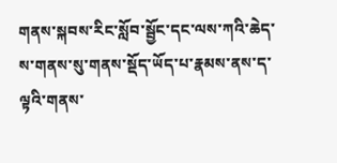གནས་སྐབས་རིང་སློབ་སྦྱོང་དང་ལས་ཀའི་ཆེད་ས་གནས་སུ་གནས་སྡོད་ཡོད་པ་རྣམས་ནས་ད་ལྟའི་གནས་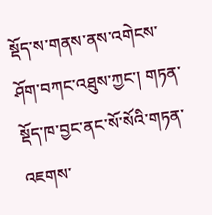སྡོད་ས་གནས་ནས་འགེངས་ཤོག་བཀང་འཐུས་ཀྱང་། གཏན་སྡོད་ཁ་བྱང་ནང་སོ་སོའི་གཏན་འཇགས་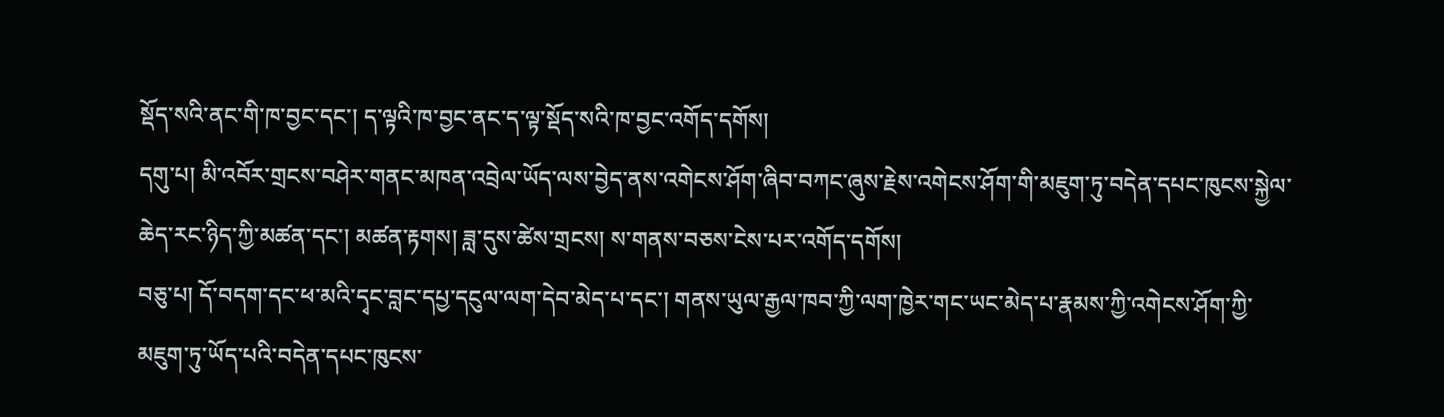སྡོད་སའི་ནང་གི་ཁ་བྱང་དང་། ད་ལྟའི་ཁ་བྱང་ནང་ད་ལྟ་སྡོད་སའི་ཁ་བྱང་འགོད་དགོས།
དགུ་པ། མི་འབོར་གྲངས་བཤེར་གནང་མཁན་འབྲེལ་ཡོད་ལས་བྱེད་ནས་འགེངས་ཤོག་ཞིབ་བཀང་ཞུས་རྗེས་འགེངས་ཤོག་གི་མཇུག་ཏུ་བདེན་དཔང་ཁུངས་སྐྱེལ་ཆེད་རང་ཉིད་ཀྱི་མཚན་དང་། མཚན་རྟགས། ཟླ་དུས་ཚེས་གྲངས། ས་གནས་བཅས་ངེས་པར་འགོད་དགོས།
བཅུ་པ། དོ་བདག་དང་ཕ་མའི་དྭང་བླང་དཔྱ་དངུལ་ལག་དེབ་མེད་པ་དང་། གནས་ཡུལ་རྒྱལ་ཁབ་ཀྱི་ལག་ཁྱེར་གང་ཡང་མེད་པ་རྣམས་ཀྱི་འགེངས་ཤོག་ཀྱི་མཇུག་ཏུ་ཡོད་པའི་བདེན་དཔང་ཁུངས་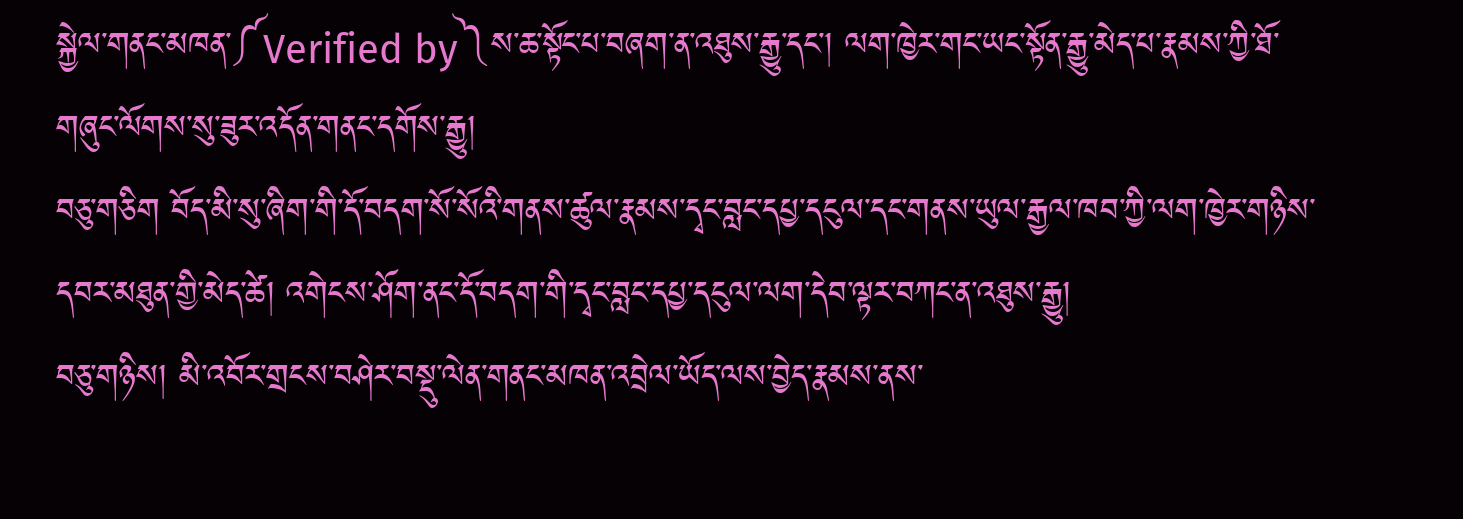སྐྱེལ་གནང་མཁན་༼Verified by༽ས་ཆ་སྟོང་པ་བཞག་ན་འཐུས་རྒྱུ་དང་། ལག་ཁྱེར་གང་ཡང་སྟོན་རྒྱུ་མེད་པ་རྣམས་ཀྱི་ཐོ་གཞུང་ལོགས་སུ་ཟུར་འདོན་གནང་དགོས་རྒྱུ།
བཅུ་གཅིག བོད་མི་སུ་ཞིག་གི་དོ་བདག་སོ་སོའི་གནས་ཚུལ་རྣམས་དྭང་བླང་དཔྱ་དངུལ་དང་གནས་ཡུལ་རྒྱལ་ཁབ་ཀྱི་ལག་ཁྱེར་གཉིས་དབར་མཐུན་གྱི་མེད་ཚེ། འགེངས་ཤོག་ནང་དོ་བདག་གི་དྭང་བླང་དཔྱ་དངུལ་ལག་དེབ་ལྟར་བཀང་ན་འཐུས་རྒྱུ།
བཅུ་གཉིས། མི་འབོར་གྲངས་བཤེར་བསྡུ་ལེན་གནང་མཁན་འབྲེལ་ཡོད་ལས་བྱེད་རྣམས་ནས་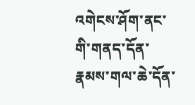འགེངས་ཤོག་ནང་གི་གནད་དོན་རྣམས་གལ་ཆེ་དོན་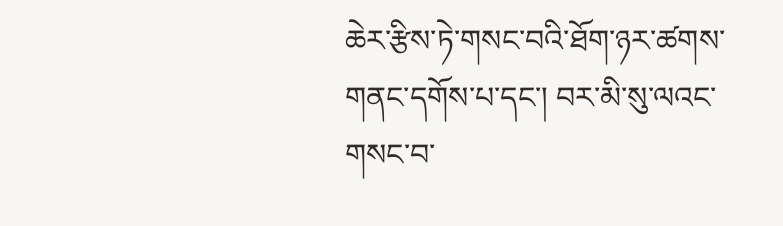ཆེར་རྩིས་ཏེ་གསང་བའི་ཐོག་ཉར་ཚགས་གནང་དགོས་པ་དང་། བར་མི་སུ་ལའང་གསང་བ་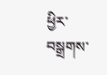ཕྱིར་བསྒྲགས་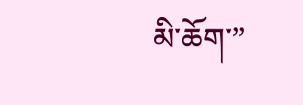མི་ཆོག་”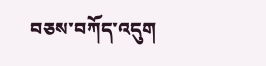བཅས་བཀོད་འདུག